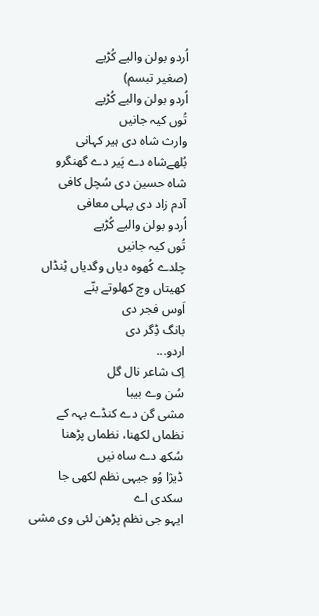اُردو بولن والیے کُڑیے
(صغیر تبسم)
اُردو بولن والیے کُڑیے
تُوں کیہ جانیں
وارث شاہ دی ہیر کہانی
بُلھےشاہ دے پَیر دے گھنگرو
شاہ حسین دی سُچل کافی
آدم زاد دی پہلی معافی
اُردو بولن والیے کُڑیے
تُوں کیہ جانیں
چلدے کُھوہ دیاں وگدیاں ٹِنڈاں
کھیتاں وچ کھلوتے بنّے
اَوس فجر دی
بانگ ڈِگر دی
اردو...
اِک شاعر نال گل
سُن وے بیبا
مشی گن دے کنڈے بہہ کے
نظماں لکھنا، نظماں پڑھنا
سُکھ دے ساہ نیں
ڈیژا وُو جیہی نظم لکھی جا سکدی اے
ایہو جی نظم پڑھن لئی وی مشی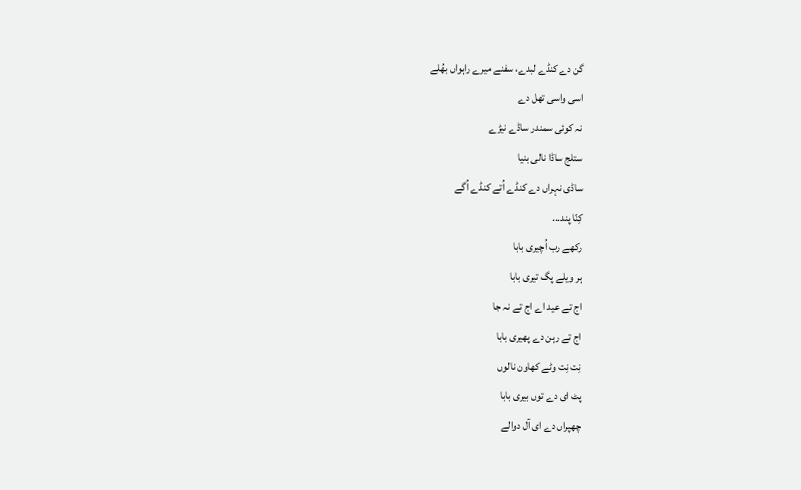گن دے کنڈے لبدے، سفنے میرے راہواں بھُلے
اسی واسی تھل دے
نہ کوئی سمندر ساڈے نیڑے
ستلج ساڈا نالی بنیا
ساڈی نہراں دے کنڈے اُتے کنڈے اُگے
کِنّا پند...
رکھے رب اُچیری بابا
ہر ویلے پگ تیری بابا
اج تے عید اے اج تے نہ جا
اج تے رہن دے پھیری بابا
نِت نِت وٹے کھاون نالوں
پٹ ای دے توں بیری بابا
چھپراں دے ای آل دوالے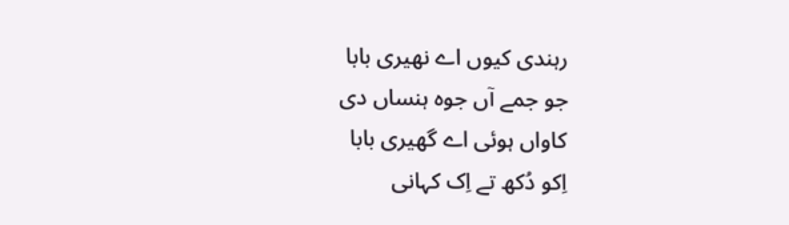رہندی کیوں اے نھیری بابا
جو جمے آں جوہ ہنساں دی
کاواں ہوئی اے گھیری بابا
اِکو دُکھ تے اِک کہانی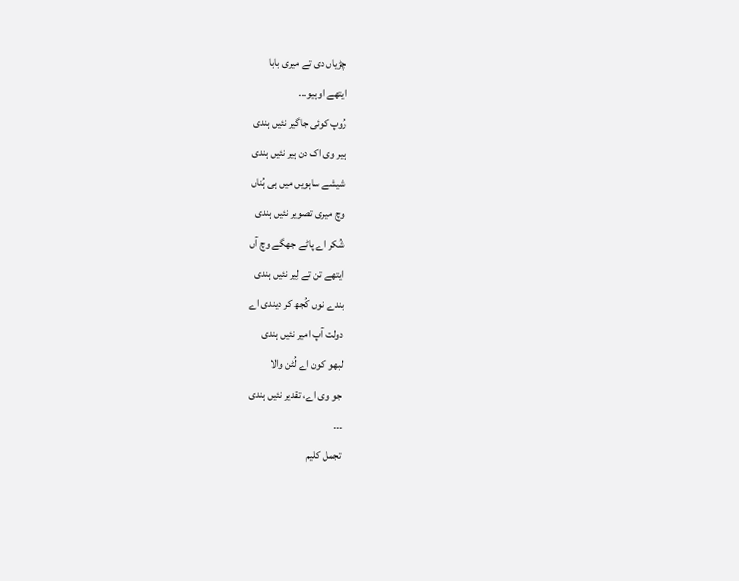چڑیاں دی تے میری بابا
ایتھے اوہیو...
رُوپ کوئی جاگیر نئیں ہندی
ہیر وی اک دن ہیر نئیں ہندی
شیشے ساہویں میں ہی ہُناں
وچ میری تصویر نئیں ہندی
شُکر اے پاٹے جھگے وچ آں
ایتھے تن تے لِیر نئیں ہندی
بندے نوں کُجھ کر دیندی اے
دولت آپ امیر نئیں ہندی
لبھو کون اے لُٹن والا
جو وی اے، تقدیر نئیں ہندی
۔۔۔
تجمل کلیم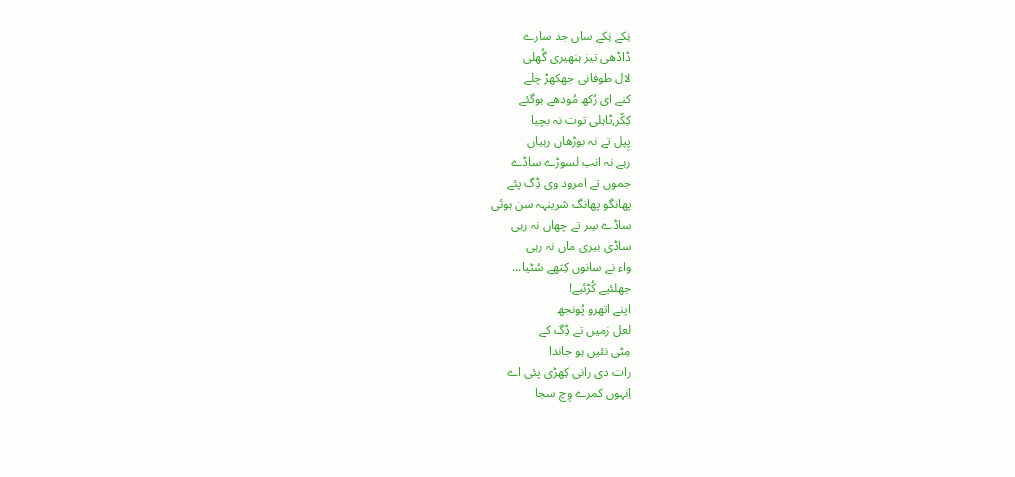نِکے نِکے ساں جد سارے
ڈاڈھی تیز ہنھیری گُھلی
لال طوفانی جھکھڑ چلے
کنے ای رُکھ مُودھے ہوگئے
کِکّر,ٹاہلی توت نہ بچیا
پِپل تے نہ بوڑھاں رہیاں
رہے نہ انب لسوڑے ساڈے
جموں تے امرود وی ڈِگ پئے
پھانگو پھانگ شرینہہ سن ہوئی
ساڈے سِر تے چھاں نہ رہی
ساڈی بیری ماں نہ رہی
واء نے سانوں کِتھے سُٹیا...
جھلئیے کُڑئیے!
اپنے اتھرو پُونجھ
لعل زمیں تے ڈِگ کے
مِٹی نئیں ہو جاندا
رات دی رانی کِھڑی پئی اے
اِنہوں کمرے وِچ سجا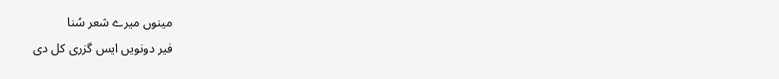مینوں میرے شعر سُنا
فیر دونویں ایس گزری کل دی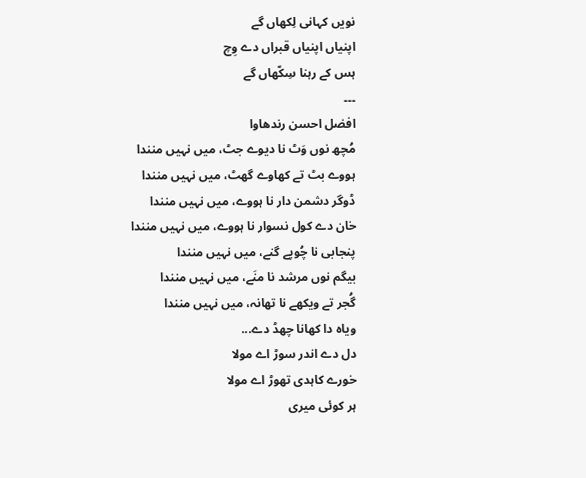نویں کہانی لِکھاں گے
اپنیاں اپنیاں قبراں دے وِچ
ہس کے رہنا سِکّھاں گے
۔۔۔
افضل احسن رندھاوا
مُچھ نوں وَٹ نا دیوے جٹ، میں نہیں منندا
ہووے بٹ تے کھاوے گھٹ، میں نہیں منندا
ڈوگر دشمن دار نا ہووے، میں نہیں منندا
خان دے کول نسوار نا ہووے، میں نہیں منندا
پنجابی نا چُوپے گنے، میں نہیں منندا
بیگم نوں مرشد نا منَے، میں نہیں منندا
گُجر تے ویکھے نا تھانہ، میں نہیں منندا
ویاہ دا کھانا چھڈ دے...
دل دے اندر سوڑ اے مولا
خورے کاہدی تھوڑ اے مولا
ہر کوئی میری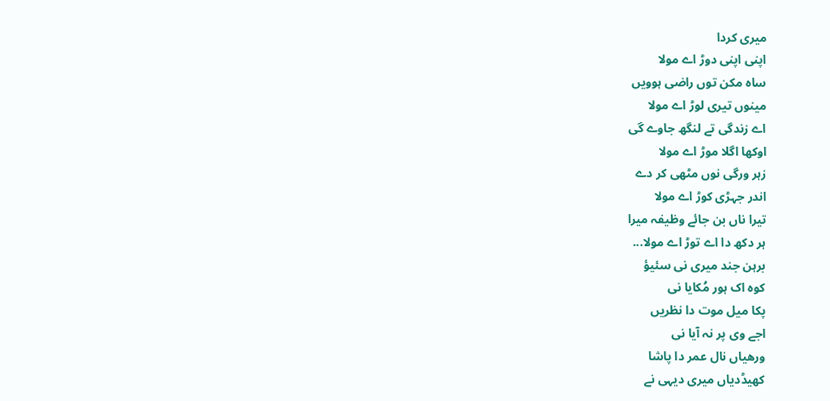میری کردا
اپنی اپنی دوڑ اے مولا
ساہ مکن توں راضی ہوویں
مینوں تیری لوڑ اے مولا
اے زندگی تے لنگھ جاوے گی
اوکھا اگلا موڑ اے مولا
زہر ورگی نوں مٹھی کر دے
اندر جہڑی کوڑ اے مولا
تیرا ناں بن جائے وظیفہ میرا
ہر دکھ دا اے توڑ اے مولا...
برہن جند میری نی سئیؤ
کوہ اک ہور مُکایا نی
پکا میل موت دا نظریں
اجے وی پر نہ آیا نی
ورھیاں نال عمر دا پاشا
کھیڈدیاں میری دیہی نے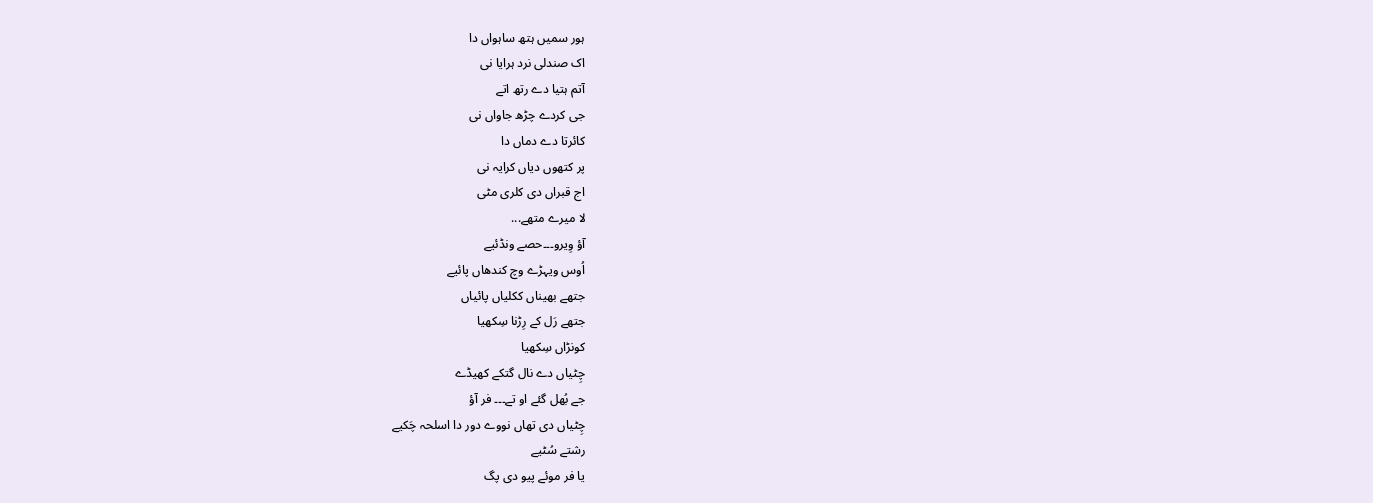ہور سمیں ہتھ ساہواں دا
اک صندلی نرد ہرایا نی
آتم ہتیا دے رتھ اتے
جی کردے چڑھ جاواں نی
کائرتا دے دماں دا
پر کتھوں دیاں کرایہ نی
اج قبراں دی کلری مٹی
لا میرے متھے...
آؤ وِیرو۔۔۔حصے ونڈئیے
اُوس ویہڑے وچ کندھاں پائیے
جتھے بھیناں ککلیاں پائیاں
جتھے رَل کے رِڑنا سِکھیا
کونڑاں سِکھیا
چِٹیاں دے نال گتکے کھیڈے
جے بُھل گئے او تے۔۔۔ فر آؤ
چِٹیاں دی تھاں نووے دور دا اسلحہ چَکیے
رشتے سُٹیے
یا فر موئے پیو دی پگ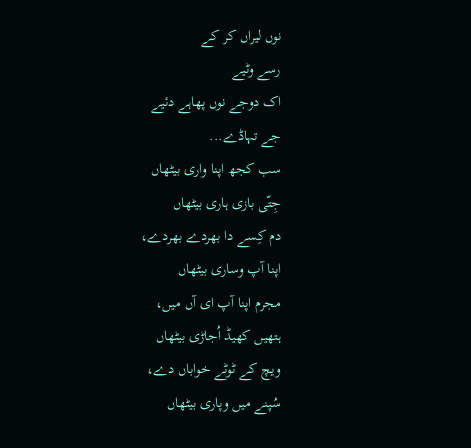نوں لیراں کر کے
رسے وٹیے
اک دوجے نوں پھاہے دئیے
جے تہاڈے...
سب کجھ اپنا واری بیٹهاں
جِتّی بازی ہاری بیٹھاں
دم کِسے دا بھردے بھردے،
اپنا آپ وساری بیٹھاں
مجرم اپنا آپ ای آں میں،
ہتھیں کھیڈ اُجاڑی بیٹھاں
ویچ کے ٹوٹے خواباں دے،
سُپنے میں وپاری بیٹھاں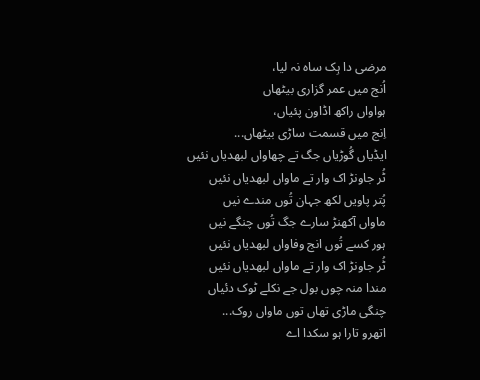مرضی دا ہِک ساہ نہ لیا،
اُنج میں عمر گزاری بیٹھاں
ہواواں راکھ اڈاون پئیاں،
اِنج میں قسمت ساڑی بیٹھاں...
ایڈیاں گُوڑیاں جگ تے چھاواں لبھدیاں نئیں
ٹُر جاونڑ اک وار تے ماواں لبھدیاں نئیں
پُتر پاویں لکھ جہان تُوں مندے نیں
ماواں آکھنڑ سارے جگ تُوں چنگے نیں
ہور کسے تُوں انج وفاواں لبھدیاں نئیں
ٹُر جاونڑ اک وار تے ماواں لبھدیاں نئیں
مندا منہ چوں بول جے نکلے ٹوک دئیاں
چنگی ماڑی تھاں توں ماواں روک...
اتھرو تارا ہو سکدا اے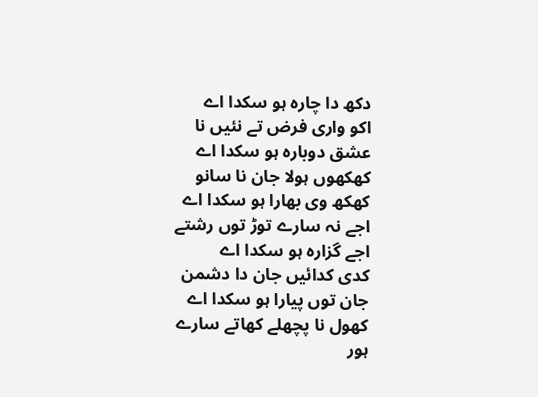دکھ دا چارہ ہو سکدا اے
اکو واری فرض تے نئیں نا
عشق دوبارہ ہو سکدا اے
کھکھوں ہولا جان نا سانو
کھکھ وی بھارا ہو سکدا اے
اجے نہ سارے توڑ توں رشتے
اجے گزارہ ہو سکدا اے
کدی کدائیں جان دا دشمن
جان توں پیارا ہو سکدا اے
کھول نا پچھلے کھاتے سارے
ہور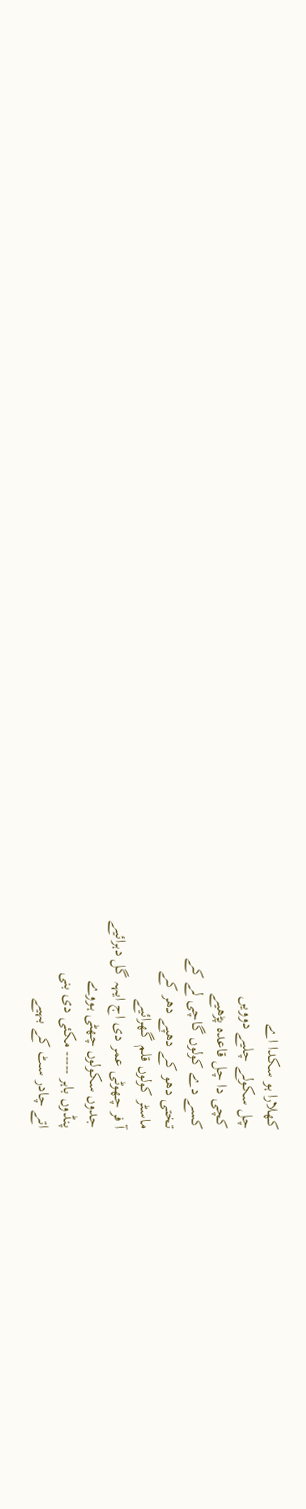کھلارا ہو سکدا اے
چل سکولے چلیے دوویں
کچی دا چل قاعدہ پڑھیے
کسے دے کولوں گاچی لے کے
تختی دھو کے دھپے دھر کے
ماسٹر کولوں قلم گھرائیے
آ فر چھوٹی عمر دی اج ایہہ گل دہرائیے
جدوں سکولوں چھٹی ہووے
پنڈوں باہر ----- مکئی دی بنی
اتے چادر سٹ کے بہیے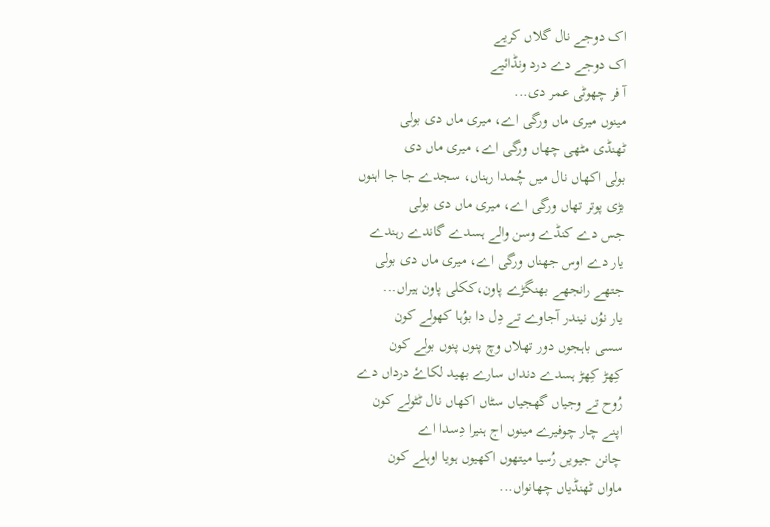اک دوجے نال گلاں کریے
اک دوجے دے درد ونڈائیے
آ فر چھوٹی عمر دی...
مینوں میری ماں ورگی اے، میری ماں دی بولی
ٹھنڈی مٹھی چھاں ورگی اے، میری ماں دی
بولی اکھاں نال میں چُمدا رہناں، سجدے جا جا اہنوں
بڑی پوتر تھاں ورگی اے، میری ماں دی بولی
جس دے کنڈے وسن والے ہسدے گاندے رہندے
یار دے اوس جھناں ورگی اے، میری ماں دی بولی
جتھے رانجھے بھنگڑے پاون،ککلی پاون ہیراں...
یار نوُں نیندر آجاوے تے دِل دا بوُہا کھولے کون
سسی باہجوں دور تھلاں وچ پنوں پنوں بولے کون
کِھڑ کِھڑ ہسدے دنداں سارے بھید لکاۓ درداں دے
رُوح تے وجیاں گھجیاں سٹاں اکھاں نال ٹٹولے کون
اپنے چار چوفیرے مینوں اج ہنیرا دِسدا اے
چانن جیویں رُسیا میتھوں اکھیوں ہویا اوہلے کون
ماواں ٹھنڈیاں چھانواں...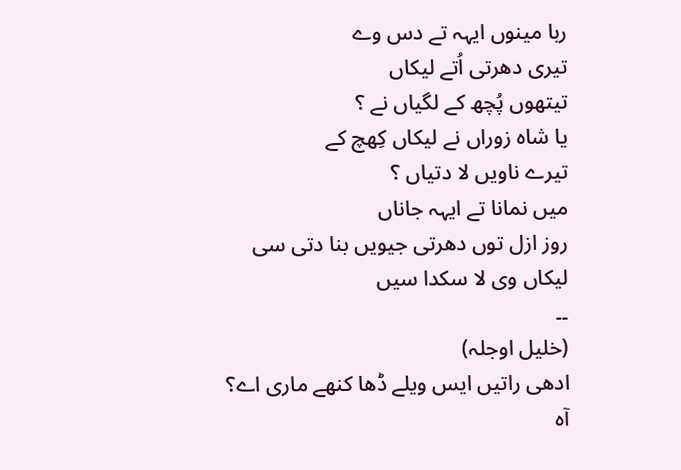ربا مینوں ایہہ تے دس وے
تیری دھرتی اُتے لیکاں
تیتھوں پُچھ کے لگیاں نے ؟
یا شاہ زوراں نے لیکاں کِھچ کے
تیرے ناویں لا دتیاں ؟
میں نمانا تے ایہہ جاناں
روز ازل توں دھرتی جیویں بنا دتی سی
لیکاں وی لا سکدا سیں
۔۔
(خلیل اوجلہ)
ادھی راتیں ایس ویلے ڈھا کنھے ماری اے؟
آہ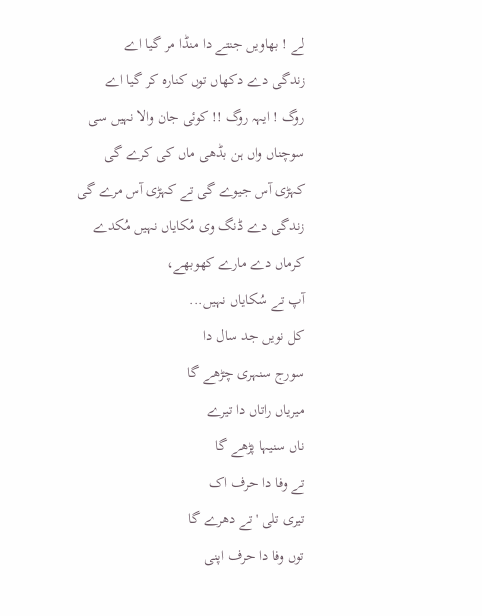لے ! بھاویں جنتے دا منڈا مر گیا اے
زندگی دے دکھاں توں کنارہ کر گیا اے
روگ ! ایہہ روگ !! کوئی جان والا نہیں سی
سوچناں واں ہن بڈھی ماں کی کرے گی
کہڑی آس جیوے گی تے کہڑی آس مرے گی
زندگی دے ڈنگ وی مُکایاں نہیں مُکدے
کرماں دے مارے کھوبھے،
آپ تے سُکایاں نہیں...
کل نویں جد سال دا
سورج سنہری چڑھے گا
میریاں راتاں دا تیرے
ناں سنیہا پڑھے گا
تے وفا دا حرف اک
تیری تلی 'تے دھرے گا
توں وفا دا حرف اپنی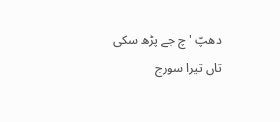دھپّ 'چ جے پڑھ سکی
تاں تیرا سورج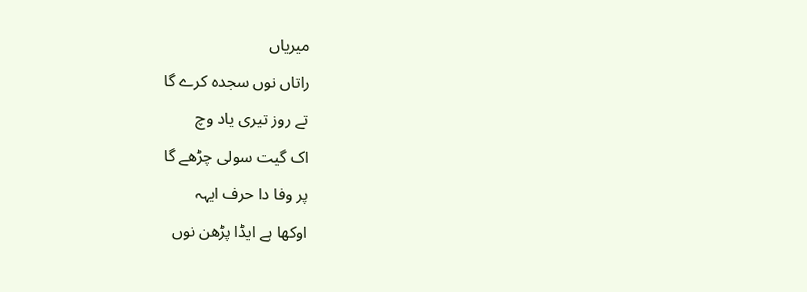میریاں
راتاں نوں سجدہ کرے گا
تے روز تیری یاد وچ
اک گیت سولی چڑھے گا
پر وفا دا حرف ایہہ
اوکھا ہے ایڈا پڑھن نوں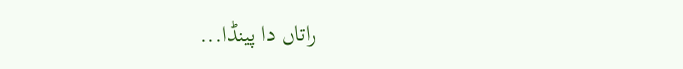راتاں دا پینڈا...